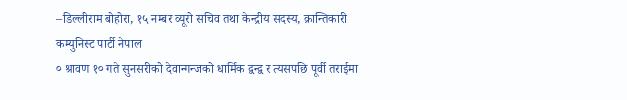–डिल्लीराम बोहोरा, १५ नम्बर व्यूरो सचिव तथा केन्द्रीय सदस्य, क्रान्तिकारी कम्युनिस्ट पार्टी नेपाल
० श्रावण १० गते सुनसरीको देवान्गन्जको धार्मिक द्वन्द्व र त्यसपछि पूर्वी तराईमा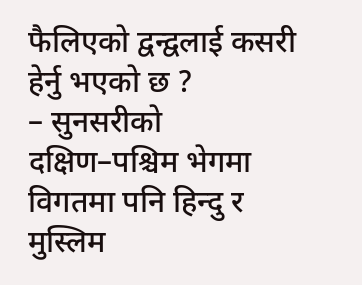फैलिएको द्वन्द्वलाई कसरी हेर्नु भएको छ ?
– सुनसरीको दक्षिण–पश्चिम भेगमा विगतमा पनि हिन्दु र मुस्लिम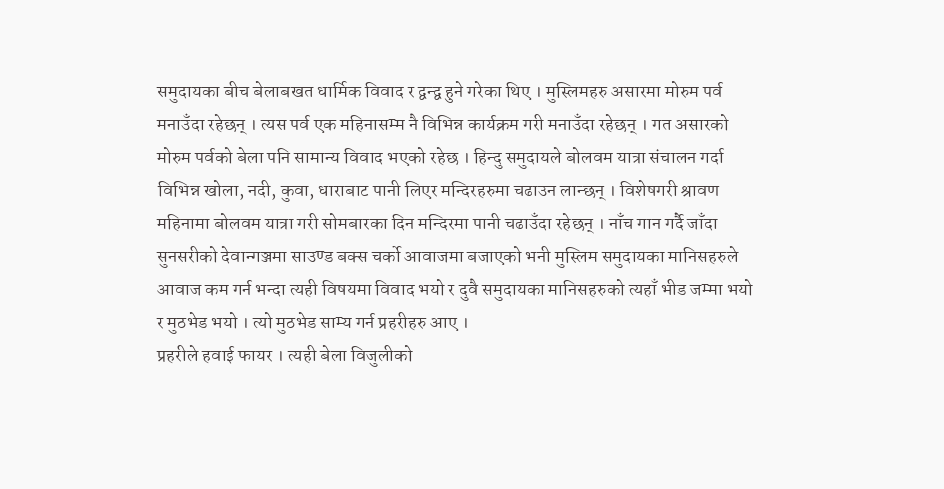समुदायका बीच बेलाबखत धार्मिक विवाद र द्वन्द्व हुने गरेका थिए । मुस्लिमहरु असारमा मोरुम पर्व मनाउँदा रहेछन् । त्यस पर्व एक महिनासम्म नै विभिन्न कार्यक्रम गरी मनाउँदा रहेछन् । गत असारको मोरुम पर्वको बेला पनि सामान्य विवाद भएको रहेछ । हिन्दु समुदायले बोलवम यात्रा संचालन गर्दा विभिन्न खोला, नदी, कुवा, धाराबाट पानी लिएर मन्दिरहरुमा चढाउन लान्छन् । विशेषगरी श्रावण महिनामा बोलवम यात्रा गरी सोमबारका दिन मन्दिरमा पानी चढाउँदा रहेछन् । नाँच गान गर्दै जाँदा सुनसरीको देवान्गञ्जमा साउण्ड बक्स चर्को आवाजमा बजाएको भनी मुस्लिम समुदायका मानिसहरुले आवाज कम गर्न भन्दा त्यही विषयमा विवाद भयो र दुवै समुदायका मानिसहरुको त्यहाँ भीड जम्मा भयो र मुठभेड भयो । त्यो मुठभेड साम्य गर्न प्रहरीहरु आए ।
प्रहरीले हवाई फायर । त्यही बेला विजुलीको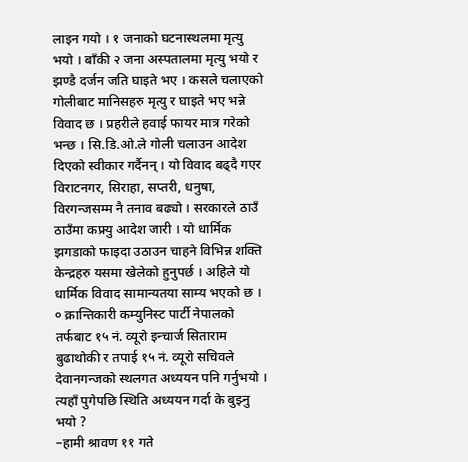लाइन गयो । १ जनाको घटनास्थलमा मृत्यु भयो । बाँकी २ जना अस्पतालमा मृत्यु भयो र झण्डै दर्जन जति घाइते भए । कसले चलाएको गोलीबाट मानिसहरु मृत्यु र घाइते भए भन्ने विवाद छ । प्रहरीले हवाई फायर मात्र गरेको भन्छ । सि.डि.ओ.ले गोली चलाउन आदेश दिएको स्वीकार गर्दैनन् । यो विवाद बढ्दै गएर विराटनगर, सिराहा, सप्तरी, धनुषा, विरगन्जसम्म नै तनाव बढ्यो । सरकारले ठाउँ ठाउँमा कफ्र्यु आदेश जारी । यो धार्मिक झगडाको फाइदा उठाउन चाहने विभिन्न शक्ति केन्द्रहरु यसमा खेलेको हुनुपर्छ । अहिले यो धार्मिक विवाद सामान्यतया साम्य भएको छ ।
० क्रान्तिकारी कम्युनिस्ट पार्टी नेपालको तर्फबाट १५ नं. व्यूरो इन्चार्ज सिताराम बुढाथोकी र तपाई १५ नं. व्यूरो सचिवले देवानगन्जको स्थलगत अध्ययन पनि गर्नुभयो । त्यहाँ पुगेपछि स्थिति अध्ययन गर्दा के बुझ्नु भयो ?
–हामी श्रावण ११ गते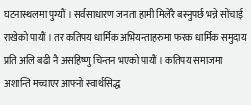घटनास्थलमा पुग्यौं । सर्वसाधारण जनता हामी मिलेरै बस्नुपर्छ भन्ने सोंचाई राखेको पायौं । तर कतिपय धार्मिक अभियन्ताहरुमा फरक धार्मिक समुदाय प्रति अलि बढी नै असहिष्णु चिन्तन भएको पायौं । कतिपय समाजमा अशान्ति मच्चाएर आफ्नो स्वार्थसिद्ध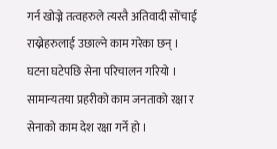गर्न खोज्ने तत्वहरुले त्यस्तै अतिवादी सोंचाई राख्नेहरुलाई उछाल्ने काम गरेका छन् ।
घटना घटेपछि सेना परिचालन गरियो । सामान्यतया प्रहरीको काम जनताको रक्षा र सेनाको काम देश रक्षा गर्ने हो ।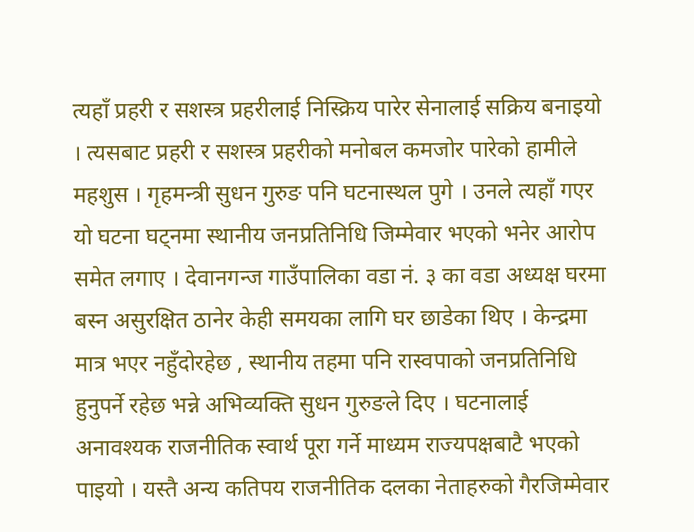त्यहाँ प्रहरी र सशस्त्र प्रहरीलाई निस्क्रिय पारेर सेनालाई सक्रिय बनाइयो । त्यसबाट प्रहरी र सशस्त्र प्रहरीको मनोबल कमजोर पारेको हामीले महशुस । गृहमन्त्री सुधन गुरुङ पनि घटनास्थल पुगे । उनले त्यहाँ गएर यो घटना घट्नमा स्थानीय जनप्रतिनिधि जिम्मेवार भएको भनेर आरोप समेत लगाए । देवानगन्ज गाउँपालिका वडा नं. ३ का वडा अध्यक्ष घरमा बस्न असुरक्षित ठानेर केही समयका लागि घर छाडेका थिए । केन्द्रमा मात्र भएर नहुँदोरहेछ , स्थानीय तहमा पनि रास्वपाको जनप्रतिनिधि हुनुपर्ने रहेछ भन्ने अभिव्यक्ति सुधन गुरुङले दिए । घटनालाई अनावश्यक राजनीतिक स्वार्थ पूरा गर्ने माध्यम राज्यपक्षबाटै भएको पाइयो । यस्तै अन्य कतिपय राजनीतिक दलका नेताहरुको गैरजिम्मेवार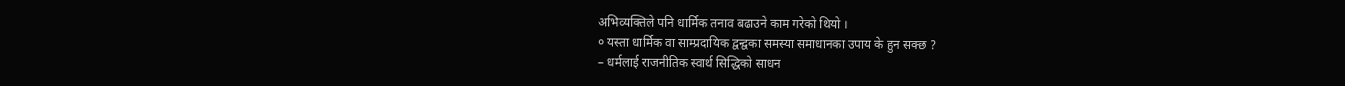अभिव्यक्तिले पनि धार्मिक तनाव बढाउने काम गरेको थियो ।
० यस्ता धार्मिक वा साम्प्रदायिक द्वन्द्वका समस्या समाधानका उपाय के हुन सक्छ ?
– धर्मलाई राजनीतिक स्वार्थ सिद्धिको साधन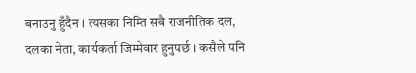बनाउनु हुँदैन । त्यसका निम्ति सबै राजनीतिक दल, दलका नेता, कार्यकर्ता जिम्मेवार हुनुपर्छ । कसैले पनि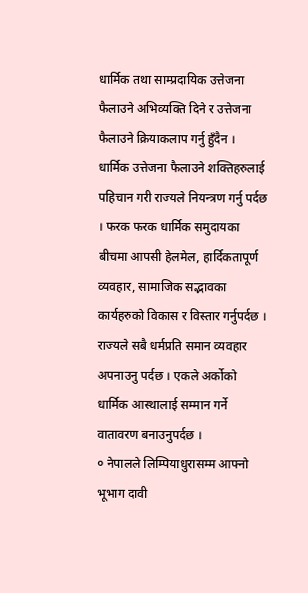धार्मिक तथा साम्प्रदायिक उत्तेजना फैलाउने अभिव्यक्ति दिने र उत्तेजना फैलाउने क्रियाकलाप गर्नु हुँदैन । धार्मिक उत्तेजना फैलाउने शक्तिहरुलाई पहिचान गरी राज्यले नियन्त्रण गर्नु पर्दछ । फरक फरक धार्मिक समुदायका बीचमा आपसी हेलमेल, हार्दिकतापूर्ण व्यवहार, सामाजिक सद्भावका कार्यहरुको विकास र विस्तार गर्नुपर्दछ । राज्यले सबै धर्मप्रति समान व्यवहार अपनाउनु पर्दछ । एकले अर्कोको धार्मिक आस्थालाई सम्मान गर्ने वातावरण बनाउनुपर्दछ ।
० नेपालले लिम्पियाधुरासम्म आफ्नो भूभाग दावी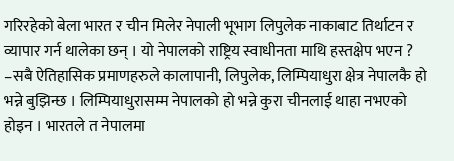गरिरहेको बेला भारत र चीन मिलेर नेपाली भूभाग लिपुलेक नाकाबाट तिर्थाटन र व्यापार गर्न थालेका छन् । यो नेपालको राष्ट्रिय स्वाधीनता माथि हस्तक्षेप भएन ?
–सबै ऐतिहासिक प्रमाणहरुले कालापानी, लिपुलेक, लिम्पियाधुरा क्षेत्र नेपालकै हो भन्ने बुझिन्छ । लिम्पियाधुरासम्म नेपालको हो भन्ने कुरा चीनलाई थाहा नभएको होइन । भारतले त नेपालमा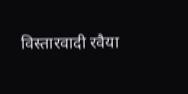विस्तारवादी रवैया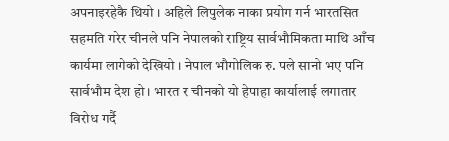अपनाइरहेकै थियो । अहिले लिपुलेक नाका प्रयोग गर्न भारतसित सहमति गरेर चीनले पनि नेपालको राष्ट्रिय सार्वभौमिकता माथि आँच कार्यमा लागेको देखियो । नेपाल भौगोलिक रु. पले सानो भए पनि सार्वभौम देश हो । भारत र चीनको यो हेपाहा कार्यालाई लगातार विरोध गर्दै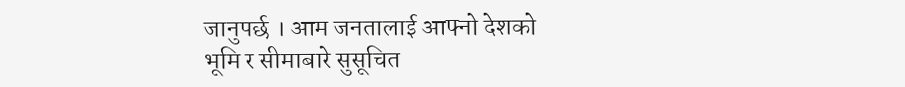जानुपर्छ । आम जनतालाई आफ्नो देशको भूमि र सीमाबारे सुसूचित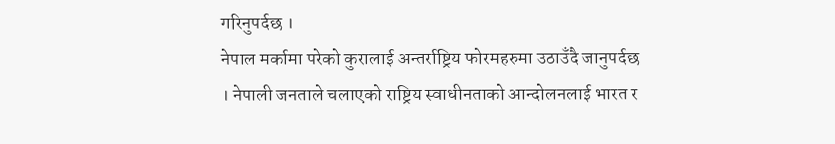गरिनुपर्दछ ।
नेपाल मर्कामा परेको कुरालाई अन्तर्राष्ट्रिय फोरमहरुमा उठाउँदै जानुपर्दछ । नेपाली जनताले चलाएको राष्ट्रिय स्वाधीनताको आन्दोलनलाई भारत र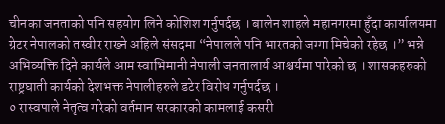चीनका जनताको पनि सहयोग लिने कोशिश गर्नुपर्दछ । बालेन शाहले महानगरमा हुँदा कार्यालयमा ग्रेटर नेपालको तस्वीर राख्ने अहिले संसदमा “नेपालले पनि भारतको जग्गा मिचेको रहेछ ।” भन्ने अभिव्यक्ति दिने कार्यले आम स्वाभिमानी नेपाली जनतालार्य आश्चर्यमा पारेको छ । शासकहरुको राष्ट्रघाती कार्यको देशभक्त नेपालीहरुले डटेर विरोध गर्नुपर्दछ ।
० रास्वपाले नेतृत्व गरेको वर्तमान सरकारको कामलाई कसरी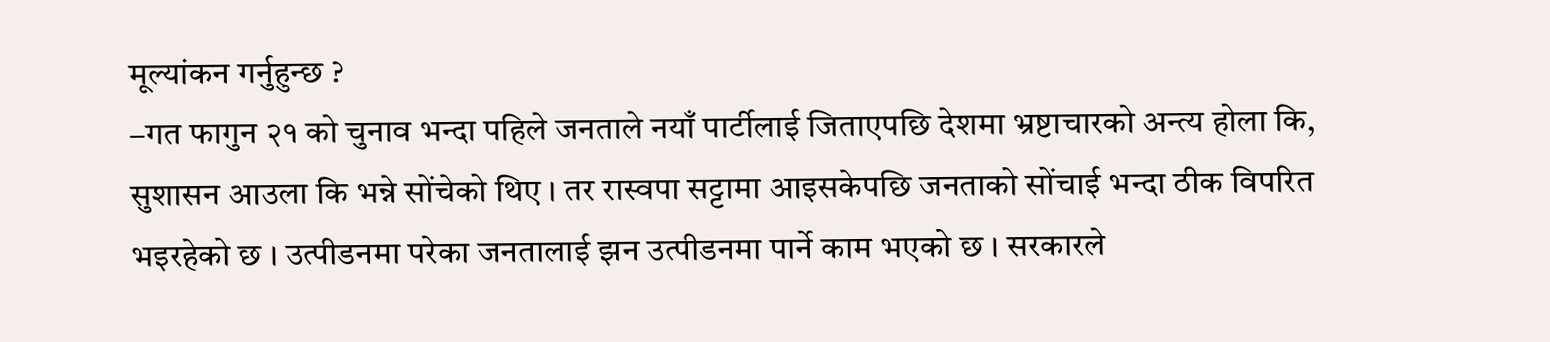मूल्यांकन गर्नुहुन्छ ?
–गत फागुन २१ को चुनाव भन्दा पहिले जनताले नयाँ पार्टीलाई जिताएपछि देशमा भ्रष्टाचारको अन्त्य होला कि, सुशासन आउला कि भन्ने सोंचेको थिए । तर रास्वपा सट्टामा आइसकेपछि जनताको सोंचाई भन्दा ठीक विपरित भइरहेको छ । उत्पीडनमा परेका जनतालाई झन उत्पीडनमा पार्ने काम भएको छ । सरकारले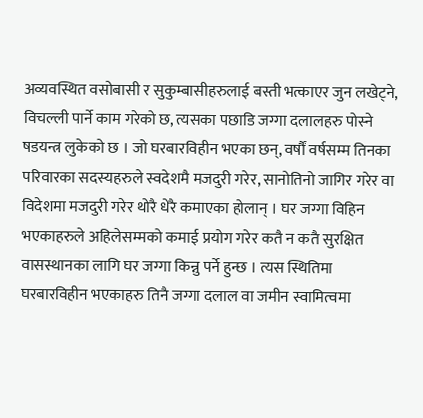अव्यवस्थित वसोबासी र सुकुम्बासीहरुलाई बस्ती भत्काएर जुन लखेट्ने, विचल्ली पार्ने काम गरेको छ, त्यसका पछाडि जग्गा दलालहरु पोस्ने षडयन्त्र लुकेको छ । जो घरबारविहीन भएका छन्, वर्षौं वर्षसम्म तिनका परिवारका सदस्यहरुले स्वदेशमै मजदुरी गरेर, सानोतिनो जागिर गरेर वा विदेशमा मजदुरी गरेर थोरै धेरै कमाएका होलान् । घर जग्गा विहिन भएकाहरुले अहिलेसम्मको कमाई प्रयोग गरेर कतै न कतै सुरक्षित वासस्थानका लागि घर जग्गा किन्नु पर्ने हुन्छ । त्यस स्थितिमा घरबारविहीन भएकाहरु तिनै जग्गा दलाल वा जमीन स्वामित्वमा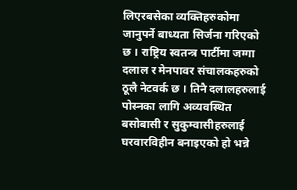लिएरबसेका व्यक्तिहरुकोमा जानुपर्ने बाध्यता सिर्जना गरिएको छ । राष्ट्रिय स्वतन्त्र पार्टीमा जग्गा दलाल र मेनपावर संचालकहरुको ठूलै नेटवर्क छ । तिनै दलालहरुलाई पोस्नका लागि अव्यवस्थित बसोबासी र सुकुम्वासीहरुलाई घरवारविहीन बनाइएको हो भन्ने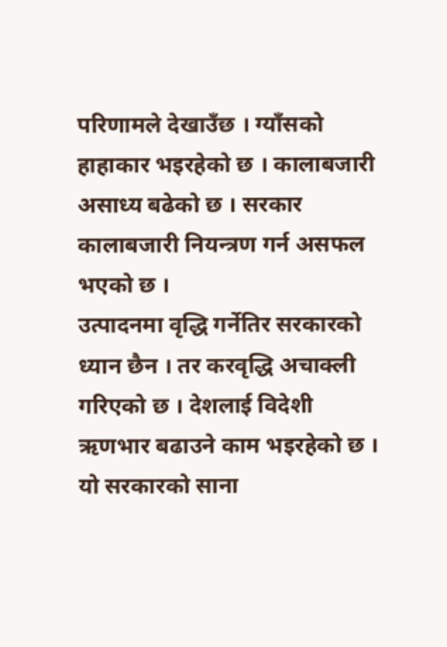परिणामले देखाउँछ । ग्याँसको हाहाकार भइरहेको छ । कालाबजारी असाध्य बढेको छ । सरकार कालाबजारी नियन्त्रण गर्न असफल भएको छ ।
उत्पादनमा वृद्धि गर्नेतिर सरकारको ध्यान छैन । तर करवृद्धि अचाक्ली गरिएको छ । देशलाई विदेशी ऋणभार बढाउने काम भइरहेको छ । यो सरकारको साना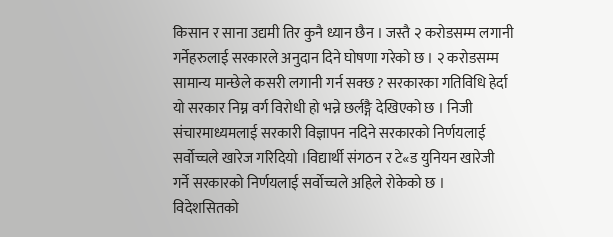किसान र साना उद्यमी तिर कुनै ध्यान छैन । जस्तै २ करोडसम्म लगानी गर्नेहरुलाई सरकारले अनुदान दिने घोषणा गरेको छ । २ करोडसम्म सामान्य मान्छेले कसरी लगानी गर्न सक्छ ? सरकारका गतिविधि हेर्दा यो सरकार निम्न वर्ग विरोधी हो भन्ने छर्लङ्गै देखिएको छ । निजी संचारमाध्यमलाई सरकारी विज्ञापन नदिने सरकारको निर्णयलाई सर्वोच्चले खारेज गरिदियो ।विद्यार्थी संगठन र टे«ड युनियन खारेजी गर्ने सरकारको निर्णयलाई सर्वोच्चले अहिले रोकेको छ । विदेशसितको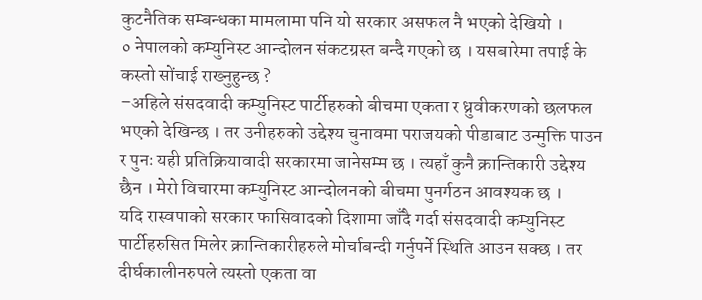कुटनैतिक सम्बन्धका मामलामा पनि यो सरकार असफल नै भएको देखियो ।
० नेपालको कम्युनिस्ट आन्दोलन संकटग्रस्त बन्दै गएको छ । यसबारेमा तपाई के कस्तो सोंचाई राख्नुहुन्छ ?
–अहिले संसदवादी कम्युनिस्ट पार्टीहरुको बीचमा एकता र ध्रुवीकरणको छलफल भएको देखिन्छ । तर उनीहरुको उद्देश्य चुनावमा पराजयको पीडाबाट उन्मुक्ति पाउन र पुनः यही प्रतिक्रियावादी सरकारमा जानेसम्म छ । त्यहाँ कुनै क्रान्तिकारी उद्देश्य छैन । मेरो विचारमा कम्युनिस्ट आन्दोलनको बीचमा पुनर्गठन आवश्यक छ ।
यदि रास्वपाको सरकार फासिवादको दिशामा जाँदै गर्दा संसदवादी कम्युनिस्ट पार्टीहरुसित मिलेर क्रान्तिकारीहरुले मोर्चाबन्दी गर्नुपर्ने स्थिति आउन सक्छ । तर दीर्घकालीनरुपले त्यस्तो एकता वा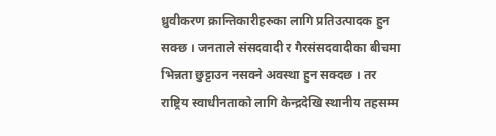ध्रुवीकरण क्रान्तिकारीहरुका लागि प्रतिउत्पादक हुन सक्छ । जनताले संसदवादी र गैरसंसदवादीका बीचमा भिन्नता छुट्टाउन नसक्ने अवस्था हुन सक्दछ । तर राष्ट्रिय स्वाधीनताको लागि केन्द्रदेखि स्थानीय तहसम्म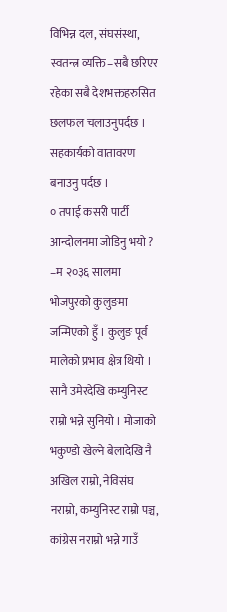विभिन्न दल, संघसंस्था, स्वतन्त्र व्यक्ति–सबै छरिएर रहेका सबै देशभक्तहरुसित छलफल चलाउनुपर्दछ । सहकार्यको वातावरण बनाउनु पर्दछ ।
० तपाई कसरी पार्टी आन्दोलनमा जोडिनु भयो ?
–म २०३६ सालमा भोजपुरको कुलुङमा जन्मिएको हुँ । कुलुङ पूर्व मालेको प्रभाव क्षेत्र थियो । सानै उमेरदेखि कम्युनिस्ट राम्रो भन्ने सुनियो । मोजाको भकुण्डो खेल्ने बेलादेखि नै अखिल राम्रो, नेविसंघ नराम्रो, कम्युनिस्ट राम्रो पञ्च, कांग्रेस नराम्रो भन्ने गाउँ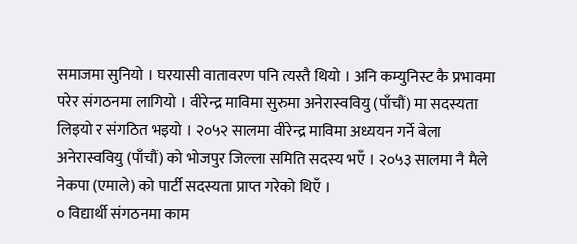समाजमा सुनियो । घरयासी वातावरण पनि त्यस्तै थियो । अनि कम्युनिस्ट कै प्रभावमा परेर संगठनमा लागियो । वीरेन्द्र माविमा सुरुमा अनेरास्ववियु (पाँचौं) मा सदस्यता लिइयो र संगठित भइयो । २०५२ सालमा वीरेन्द्र माविमा अध्ययन गर्ने बेला अनेरास्ववियु (पाँचौं) को भोजपुर जिल्ला समिति सदस्य भएँ । २०५३ सालमा नै मैले नेकपा (एमाले) को पार्टी सदस्यता प्राप्त गरेको थिएँ ।
० विद्यार्थी संगठनमा काम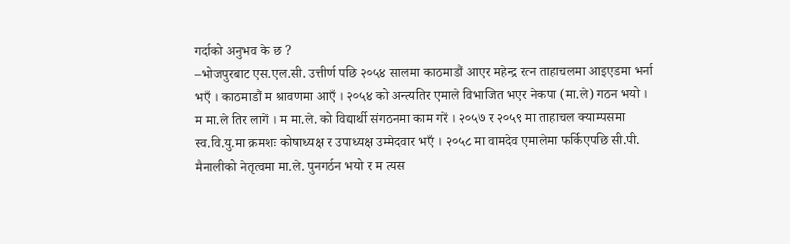गर्दाको अनुभव के छ ?
–भोजपुरबाट एस.एल.सी. उत्तीर्ण पछि २०५४ सालमा काठमाडौं आएर महेन्द्र रत्न ताहाचलमा आइएडमा भर्ना भएँ । काठमाडौं म श्रावणमा आएँ । २०५४ को अन्त्यतिर एमाले विभाजित भएर नेकपा (मा.ले) गठन भयो । म मा.ले तिर लागें । म मा.ले. को विद्यार्थी संगठनमा काम गरें । २०५७ र २०५९ मा ताहाचल क्याम्पसमा स्व.वि.यु.मा क्रमशः कोषाध्यक्ष र उपाध्यक्ष उम्मेदवार भएँ । २०५८ मा वामदेव एमालेमा फर्किएपछि सी.पी. मैनालीको नेतृत्वमा मा.ले. पुनगर्ठन भयो र म त्यस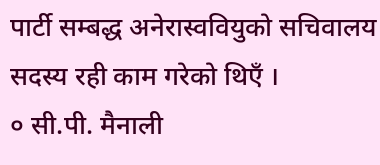पार्टी सम्बद्ध अनेरास्ववियुको सचिवालय सदस्य रही काम गरेको थिएँ ।
० सी.पी. मैनाली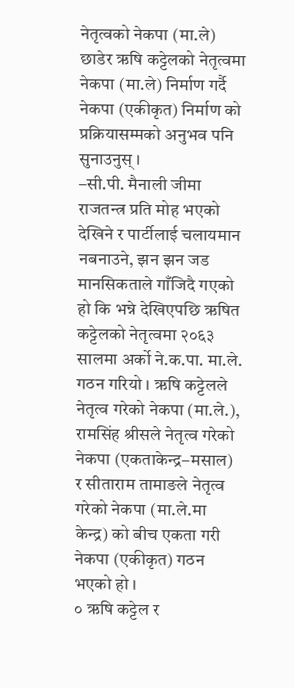नेतृत्वको नेकपा (मा.ले) छाडेर ऋषि कट्टेलको नेतृत्वमा नेकपा (मा.ले) निर्माण गर्दै नेकपा (एकीकृत) निर्माण को प्रक्रियासम्मको अनुभव पनि सुनाउनुस् ।
–सी.पी. मैनाली जीमा राजतन्त्र प्रति मोह भएको देखिने र पार्टीलाई चलायमान नबनाउने, झन झन जड मानसिकताले गाँजिदै गएको हो कि भन्ने देखिएपछि ऋषित कट्टेलको नेतृत्वमा २०६३ सालमा अर्को ने.क.पा. मा.ले. गठन गरियो । ऋषि कट्टेलले नेतृत्व गरेको नेकपा (मा.ले.), रामसिंह श्रीसले नेतृत्व गरेको नेकपा (एकताकेन्द्र–मसाल) र सीताराम तामाङले नेतृत्व गरेको नेकपा (मा.ले.मा केन्द्र) को बीच एकता गरी नेकपा (एकीकृत) गठन भएको हो ।
० ऋषि कट्टेल र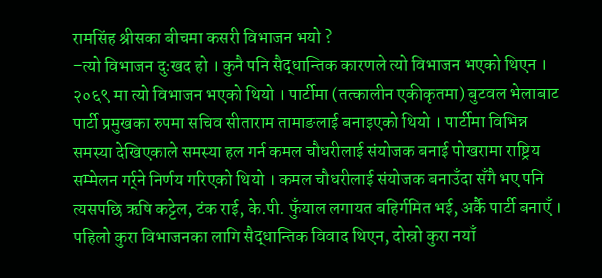रामसिंह श्रीसका बीचमा कसरी विभाजन भयो ?
–त्यो विभाजन दुःखद हो । कुनै पनि सैद्धान्तिक कारणले त्यो विभाजन भएको थिएन । २०६९ मा त्यो विभाजन भएको थियो । पार्टीमा (तत्कालीन एकीकृतमा) बुटवल भेलाबाट पार्टी प्रमुखका रुपमा सचिव सीताराम तामाङलाई बनाइएको थियो । पार्टीमा विभिन्न समस्या देखिएकाले समस्या हल गर्न कमल चौधरीलाई संयोजक बनाई पोखरामा राष्ट्रिय सम्मेलन गर्र्ने निर्णय गरिएको थियो । कमल चौधरीलाई संयोजक बनाउँदा सँगै भए पनि त्यसपछि ऋषि कट्टेल, टंक राई, के.पी. फुँयाल लगायत बहिर्गमित भई, अर्कै पार्टी बनाएँ । पहिलो कुरा विभाजनका लागि सैद्धान्तिक विवाद थिएन, दोस्रो कुरा नयाँ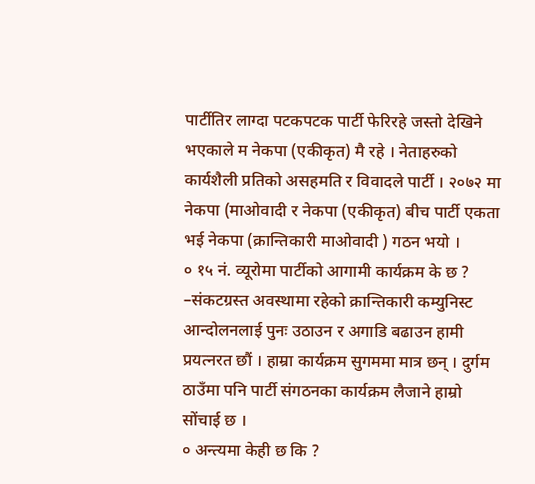पार्टीतिर लाग्दा पटकपटक पार्टी फेरिरहे जस्तो देखिने भएकाले म नेकपा (एकीकृत) मै रहे । नेताहरुको कार्यशैली प्रतिको असहमति र विवादले पार्टी । २०७२ मा नेकपा (माओवादी र नेकपा (एकीकृत) बीच पार्टी एकता भई नेकपा (क्रान्तिकारी माओवादी ) गठन भयो ।
० १५ नं. व्यूरोमा पार्टीको आगामी कार्यक्रम के छ ?
–संकटग्रस्त अवस्थामा रहेको क्रान्तिकारी कम्युनिस्ट आन्दोलनलाई पुनः उठाउन र अगाडि बढाउन हामी प्रयत्नरत छौं । हाम्रा कार्यक्रम सुगममा मात्र छन् । दुर्गम ठाउँमा पनि पार्टी संगठनका कार्यक्रम लैजाने हाम्रो सोंचाई छ ।
० अन्त्यमा केही छ कि ?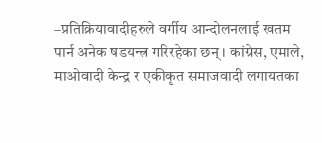–प्रतिक्रियावादीहरुले वर्गीय आन्दोलनलाई खतम पार्न अनेक षडयन्त्र गरिरहेका छन् । कांग्रेस, एमाले, माओवादी केन्द्र र एकीकृत समाजवादी लगायतका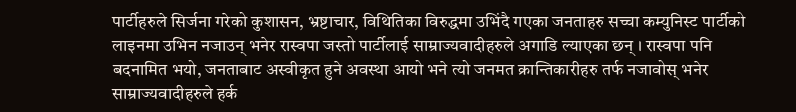पार्टीहरुले सिर्जना गरेको कुशासन, भ्रष्टाचार, विथितिका विरुद्धमा उभिंदै गएका जनताहरु सच्चा कम्युनिस्ट पार्टीको लाइनमा उभिन नजाउन् भनेर रास्वपा जस्तो पार्टीलाई साम्राज्यवादीहरुले अगाडि ल्याएका छन् । रास्वपा पनि बदनामित भयो, जनताबाट अस्वीकृत हुने अवस्था आयो भने त्यो जनमत क्रान्तिकारीहरु तर्फ नजावोस् भनेर साम्राज्यवादीहरुले हर्क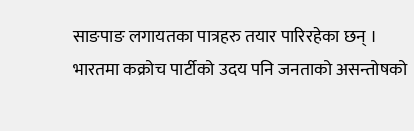साङपाङ लगायतका पात्रहरु तयार पारिरहेका छन् ।
भारतमा कक्रोच पार्टीको उदय पनि जनताको असन्तोषको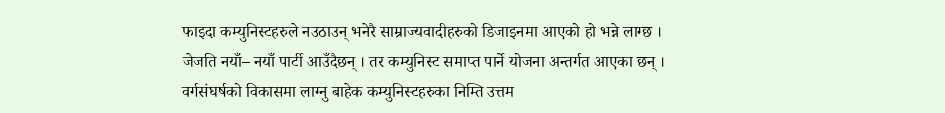फाइदा कम्युनिस्टहरुले नउठाउन् भनेरै साम्राज्यवादीहरुको डिजाइनमा आएको हो भन्ने लाग्छ । जेजति नयाँ– नयाँ पार्टी आउँदैछन् । तर कम्युनिस्ट समाप्त पार्ने योजना अन्तर्गत आएका छन् । वर्गसंघर्षको विकासमा लाग्नु बाहेक कम्युनिस्टहरुका निम्ति उत्तम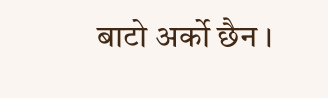बाटो अर्को छैन ।